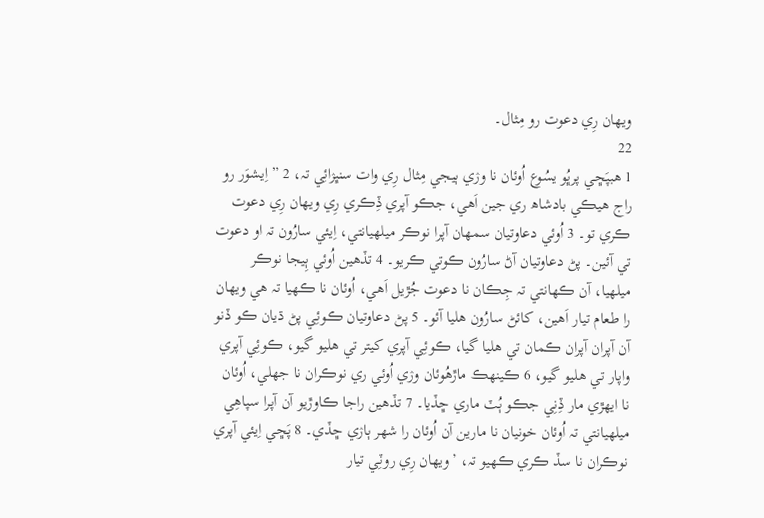ويھان رِي دعوت رو مِثال۔
22
1 ھبپَڇي پرڀُو يسُوع اُوئان نا وۯي ٻيجي مِثال رِي وات سنڀۯائِي تہ، 2 ”اِيشوَر رو راج ھيڪي بادشاھ ري جين اَھي، جڪو آپري ڏِڪري رِي ويھان رِي دعوت ڪري تو۔ 3 اُوئي دعاوتيان سمھان آپرا نوڪر ميلھيانتي، اِيئي سارُون تہ او دعوت تي آئين۔ پڻ دعاوتيان آڻ سارُون ڪوتي ڪريو۔ 4 تڏھين اُوئي ٻِيجا نوڪر ميلهيا، آن ڪهانتي تہ جِڪان نا دعوت جُڙيل اَھي، اُوئان نا ڪھيا تہ ھي ويھان را طعام تيار اَھين، کائڻ سارُون هليا آئو۔ 5 پڻ دعاوتيان ڪوئِي پڻ ڌيان ڪو ڏنو آن آپران آپران ڪمان تي ھليا گيا، ڪوئِي آپري کيتر تي ھليو گيو، ڪوئِي آپري واپار تي ھليو گيو، 6 ڪينهڪ ماڙھُوئان وۯي اُوئي ري نوڪران نا جھلي، اُوئان نا ايھڙي مار ڏِنِي جڪو ٻُٽ ماري ڇڏيا۔ 7 تڏھين راجا ڪاوڙيو آن آپرا سپاھِي ميلھيانتي تہ اُوئان خونيان نا مارين آن اُوئان را شھر ٻاۯي ڇڏي۔ 8 پَڇي اِيئي آپري نوڪران نا سڏ ڪري ڪھيو تہ، ’ويھان رِي روٽِي تيار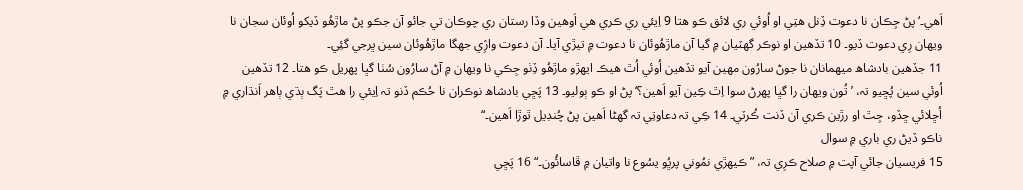اَھي۔‘ پڻ جِڪان نا دعوت ڏِنل ھتِي او اُوئي ري لائق ڪو ھتا 9 اِيئي ري ڪري ھي اَوھين وڏا رستان ري چوڪان تي جائو آن جڪو پڻ ماڙھُو ڏيکو اُوئان سجان نا ويھان رِي دعوت ڏيو۔ 10 تڏھين او نوڪر گھٽيان ۾ گيا آن ماڙھُوئان نا دعوت ۾ تيڙي آيا۔ آن دعوت واۯِي جھگا ماڙھُوئان سين ڀرجي گئِي۔
11 جڏھين بادشاھ ميهمانان نا جوڻ سارُون مھين آيو تڏھين اُوئي اُٿ ھيڪ ايھڙو ماڙھُو ڏِٺو جِڪي نا ويھان ۾ آڻ سارُون سُٺا گڀا پھريل ڪو ھتا۔ 12 تڏھين اُوئي سين پُڇيو تہ، ’تُون ويھان را گڀا پھرڻ سوا اِٿ ڪِين آيو اَھين؟‘ پڻ او ڪو ٻوليو۔ 13 پَڇي بادشاھ نوڪران نا حُڪم ڏنو تہ اِيئي را ھٿ پَگ ٻڌي ٻاھر اَنڌاري ۾ اُڇلائي ڇڏو، جِٿ او رڙين ڪري آن ڏنت ڪُرٽي۔ 14 ڪِي تہ دعاوتِي تہ گھڻا اَھين پڻ چُنڊيل ٿوڙا اَھين۔“
ناڪو ڏيڻ ري باري ۾ سوال
15 فريسيان جائي آپت ۾ صلاح ڪرِي تہ، ”ڪيھڙي نمُوني پرڀُو يسُوع نا واتيان ۾ ڦاسائُون۔“ 16 پَڇي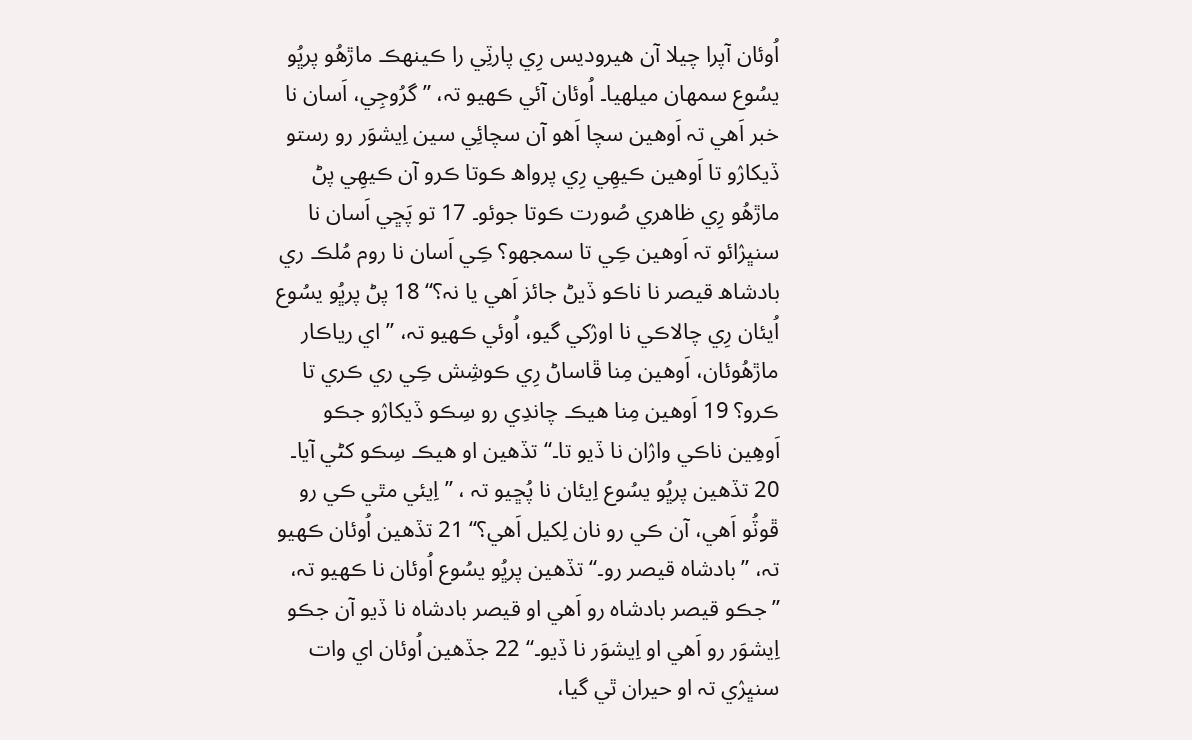اُوئان آپرا چيلا آن ھيروديس رِي پارٽِي را ڪينهڪ ماڙھُو پرڀُو يسُوع سمھان ميلھيا۔ اُوئان آئي ڪھيو تہ، ”گرُوجِي، اَسان نا خبر اَھي تہ اَوھين سچا اَھو آن سچائِي سين اِيشوَر رو رستو ڏيکاۯو تا اَوھين ڪيھِي رِي پرواھ ڪوتا ڪرو آن ڪيھِي پڻ ماڙھُو رِي ظاھري صُورت ڪوتا جوئو۔ 17 تو پَڇي اَسان نا سنڀۯائو تہ اَوھين ڪِي تا سمجھو؟ ڪِي اَسان نا روم مُلڪ ري بادشاھ قيصر نا ناڪو ڏيڻ جائز اَھي يا نہ؟“ 18 پڻ پرڀُو يسُوع اُيئان رِي چالاڪي نا اوۯکي گيو، اُوئي ڪھيو تہ، ” اي رياڪار ماڙھُوئان، اَوھين مِنا ڦاساڻ رِي ڪوشِش ڪِي ري ڪري تا ڪرو؟ 19 اَوهين مِنا ھيڪ چاندِي رو سِڪو ڏيکاۯو جڪو اَوھِين ناڪي واۯان نا ڏيو تا۔“ تڏھين او ھيڪ سِڪو کڻي آيا۔ 20 تڏھين پرڀُو يسُوع اِيئان نا پُڇيو تہ ، ”اِيئي مٿي ڪي رو ڦوٽُو اَھي، آن ڪي رو نان لِکيل اَھي؟“ 21 تڏھين اُوئان ڪھيو تہ، ”بادشاه قيصر رو۔“ تڏھين پرڀُو يسُوع اُوئان نا ڪھيو تہ، ”جڪو قيصر بادشاه رو اَھي او قيصر بادشاه نا ڏيو آن جڪو اِيشوَر رو اَھي او اِيشوَر نا ڏيو۔“ 22 جڏھين اُوئان اي وات سنڀۯي تہ او حيران ٿي گيا،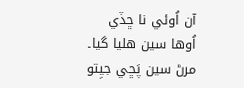آن اُوئي نا ڇڏي اُوھا سين هليا گيا۔
مرڻ سين پَڇي جيِتو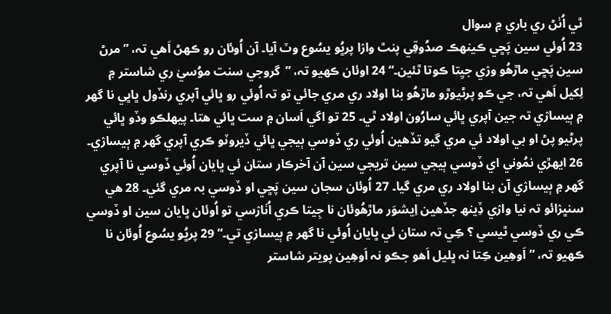ٿي اُٺڻ ري باري ۾ سوال
23 اُوئي سين پَڇي ڪينهڪ صدُوقِي پنٿ واۯا پرڀُو يسُوع وٽ آيا۔ آن اُوئان رو ڪھڻ اَھي تہ، ”مرڻ سين پَڇي ماڙھُو وۯي جيِتا ڪوتا ٿئين۔“ 24 اوئان ڪھيو تہ، ”گروجي سنت موُسيٰ ري شاستر ۾ لِکيل اَھي تہ، جي ڪو پرڻيوڙو ماڙھُو بنا اولاد ري مري جائي تو تہ اُوئي رو ڀائي آپري رنڏول ڀاڀي نا گھر ۾ ٻيساۯي تہ جين آپري ڀائي سارُون اولاد ٿي۔ 25 تو اگي اَسان ۾ ست ڀائي ھتا۔ پيھلڪو وڏو ڀائي پرڻيو پڻ او بي اولاد ئي مري گيو تڏھين اُوئي ري ڏوسي ٻيجي ڀائي ڏيروٽو ڪري آپري گھر ۾ ٻيساۯي۔ 26 ايھڙي نمُوني اي ڏوسي ٻيجي سين تريجي سين آن آخرڪار ستان ئي ڀايان اُوئي ڏوسي نا آپري گھر ۾ ٻيساۯي آن بنا اولاد ري مري گيا۔ 27 اُوئان سجان سين پَڇي او ڏوسي بہ مري گئي۔ 28 ھي سنڀۯائو تہ نيا واۯي ڏِينھ جڏھين اِيشوَر ماڙھُوئان نا جِيتا ڪري اُٺاۯسي تو اُوئان ڀايان سين او ڏوسي ڪي ري ڏوسي ٿيسي ؟ ڪِي تہ ستان ئي ڀايان اُوئي نا گھر ۾ ٻيساۯي تي۔“ 29 پرڀُو يسُوع اُوئان نا ڪھيو تہ، ”اَوھِين ڪِتا نہ ڀليل اَھو جڪو نہ اَوھِين پويتر شاستر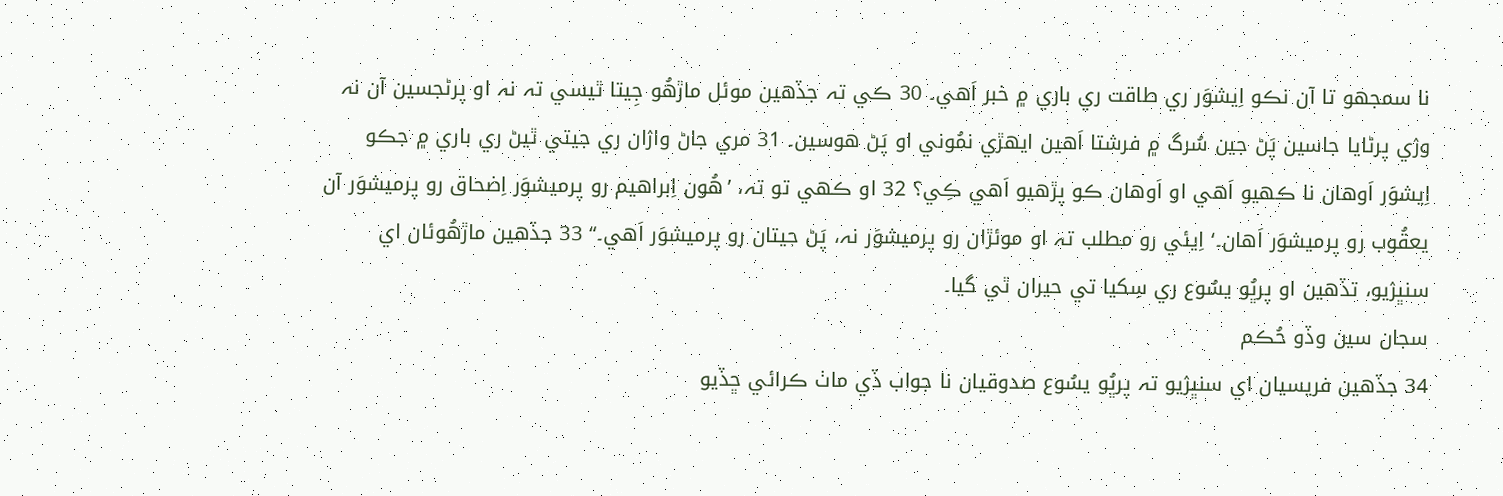نا سمجھو تا آن نڪو اِيشوَر ري طاقت ري باري ۾ خبر اَھي۔ 30 ڪي تہ جڏھين موئل ماڙھُو جِيتا ٿيسي تہ نہ او پرڻجسين آن نہ وۯي پرڻايا جاسين پَڻ جين سُرگ ۾ فرشتا اَھين ايھڙي نمُوني او پَڻ ھوسين۔ 31 مري جاڻ واۯان ري جيتي ٿيڻ ري باري ۾ جڪو اِيشوَر اَوھان نا ڪھيو اَھي او اَوھان ڪو پڙھيو اَھي ڪِي؟ 32 او ڪھي تو تہ، ’ھُون اِبراھيم رو پرميشوَر اِضحاق رو پرميشوَر آن يعقُوب رو پرميشوَر اَھان۔‘ اِيئي رو مطلب تہ او موئڙان رو پرميشوَر نہ، پَڻ جيتان رو پرميشوَر اَھي۔“ 33 جڏھين ماڙھُوئان اي سنڀۯيو، تڏھين او پرڀُو يسُوع ري سِکيا تي حيران ٿي گيا۔
سجان سين وڏو حُڪم
34 جڏھين فريسيان اي سنڀۯيو تہ پرڀُو يسُوع صدوقيان نا جواب ڏي ماٺ ڪرائي ڇڏيو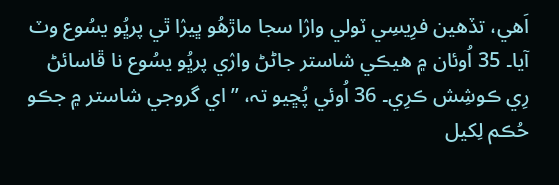اَھي، تڏھين فرِيسِي ٽولي واۯا سجا ماڙهُو ڀيۯا ٿي پرڀُو يسُوع وٽ آيا۔ 35 اُوئان ۾ ھيڪي شاستر جاڻڻ واۯي پرڀُو يسُوع نا ڦاسائڻ رِي ڪوشِش ڪرِي۔ 36 اُوئي پُڇيو تہ، ”اي گروجي شاستر ۾ جڪو حُڪم لِکيل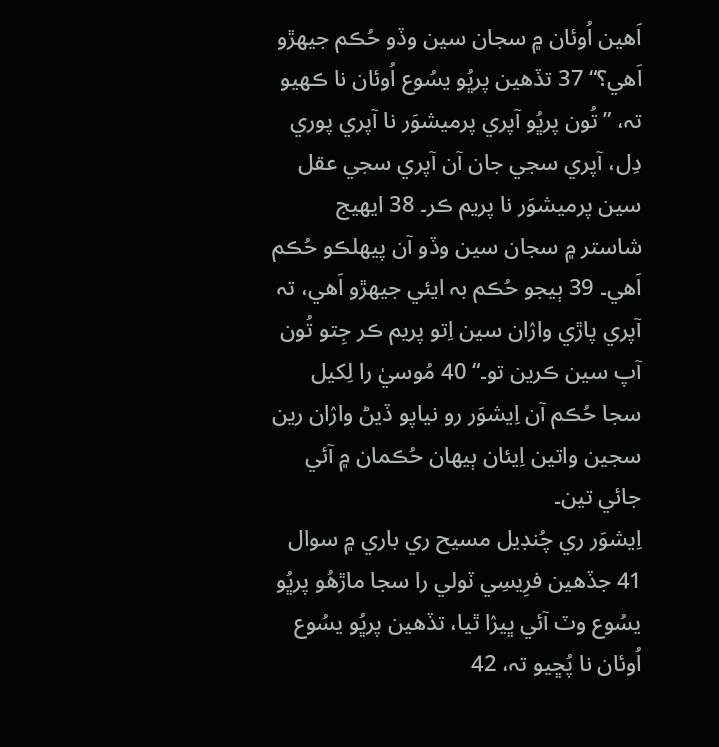اَھين اُوئان ۾ سجان سين وڏو حُڪم جيھڙو اَھي؟“ 37 تڏھين پرڀُو يسُوع اُوئان نا ڪھيو تہ، ”تُون پرڀُو آپري پرميشوَر نا آپري پوري دِل، آپري سجي جان آن آپري سجي عقل سين پرميشوَر نا پريم ڪر۔ 38 ايھيج شاستر ۾ سجان سين وڏو آن پيھلڪو حُڪم اَھي۔ 39 ٻيجو حُڪم بہ ايئي جيھڙو اَھي، تہ آپري پاڙي واۯان سين اِتو پريم ڪر جِتو تُون آپ سين ڪرين تو۔“ 40 مُوسيٰ را لِکيل سجا حُڪم آن اِيشوَر رو نياپو ڏيڻ واۯان رين سجين واتين اِيئان ٻيهان حُڪمان ۾ آئي جائي تين۔
اِيشوَر ري چُنڊيل مسيح ري باري ۾ سوال
41 جڏھين فرِيسِي ٽولي را سجا ماڙهُو پرڀُو يسُوع وٽ آئي ڀيۯا ٿيا، تڏھين پرڀُو يسُوع اُوئان نا پُڇيو تہ، 42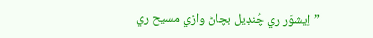”اِيشوَر ري چُنڊيل بچاڻ واۯي مسيح ري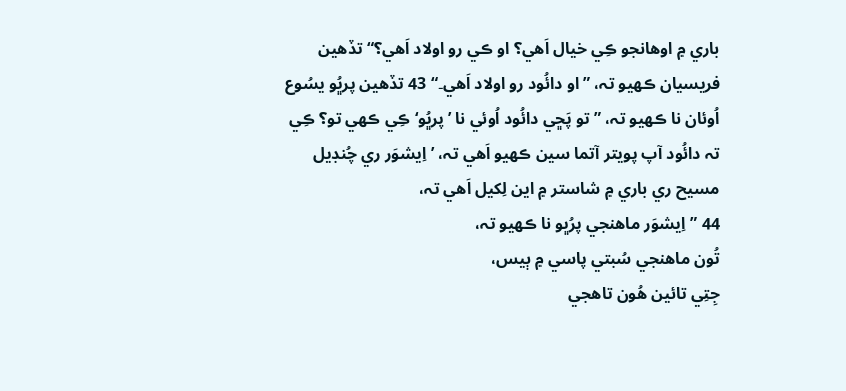باري ۾ اوهانجو ڪِي خيال اَھي؟ او ڪي رو اولاد اَھي؟“ تڏھين فريسيان ڪھيو تہ، ”او دائُود رو اولاد اَھي۔“ 43 تڏھين پرڀُو يسُوع اُوئان نا ڪھيو تہ، ”تو پَڇي دائُود اُوئي نا ’پرڀُو‘ ڪِي ڪھي تو؟ ڪِي تہ دائُود آپ پويتر آتما سين ڪھيو اَھي تہ، ’اِيشوَر ري چُنڊيل مسيح ري باري ۾ شاستر ۾ اين لِکيل اَھي تہ،
44 ”اِيشوَر ماهنجي پرُڀو نا ڪھيو تہ،
تُون ماهنجي سُبتي پاسي ۾ ٻيس،
جِتِي تائين ھُون تاھجي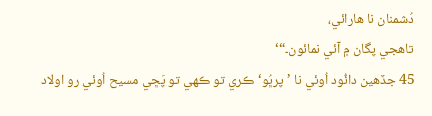دُشمنان نا هارائي،
تاھجي پگان ۾ آئي نمائون۔“‘
45 جڏھين دائُود اُوئي نا ’پرڀُو‘ڪري تو ڪھي تو پَڇي مسيح اُوئي رو اولاد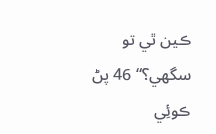ڪين ٿي تو سگھي؟“ 46 پڻ ڪوئِي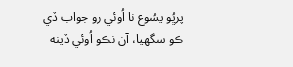پرڀُو يسُوع نا اُوئي رو جواب ڏي ڪو سگھيا، آن نڪو اُوئي ڏينه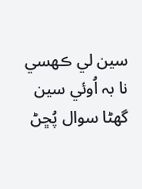سين لي ڪھسي نا بہ اُوئي سين گھڻا سوال پُڇڻ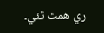ري ھمٿ ٿئي۔